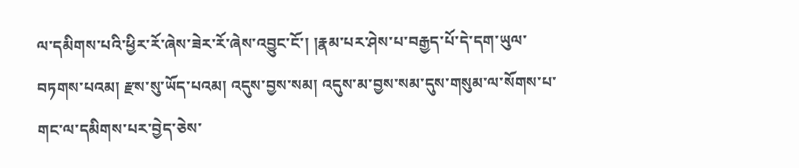ལ་དམིགས་པའི་ཕྱིར་རོ་ཞེས་ཟེར་རོ་ཞེས་འབྱུང་ངོ་། །རྣམ་པར་ཤེས་པ་བརྒྱད་པོ་དེ་དག་ཡུལ་བཏགས་པའམ། རྫས་སུ་ཡོད་པའམ། འདུས་བྱས་སམ། འདུས་མ་བྱས་སམ་དུས་གསུམ་ལ་སོགས་པ་གང་ལ་དམིགས་པར་བྱེད་ཅེས་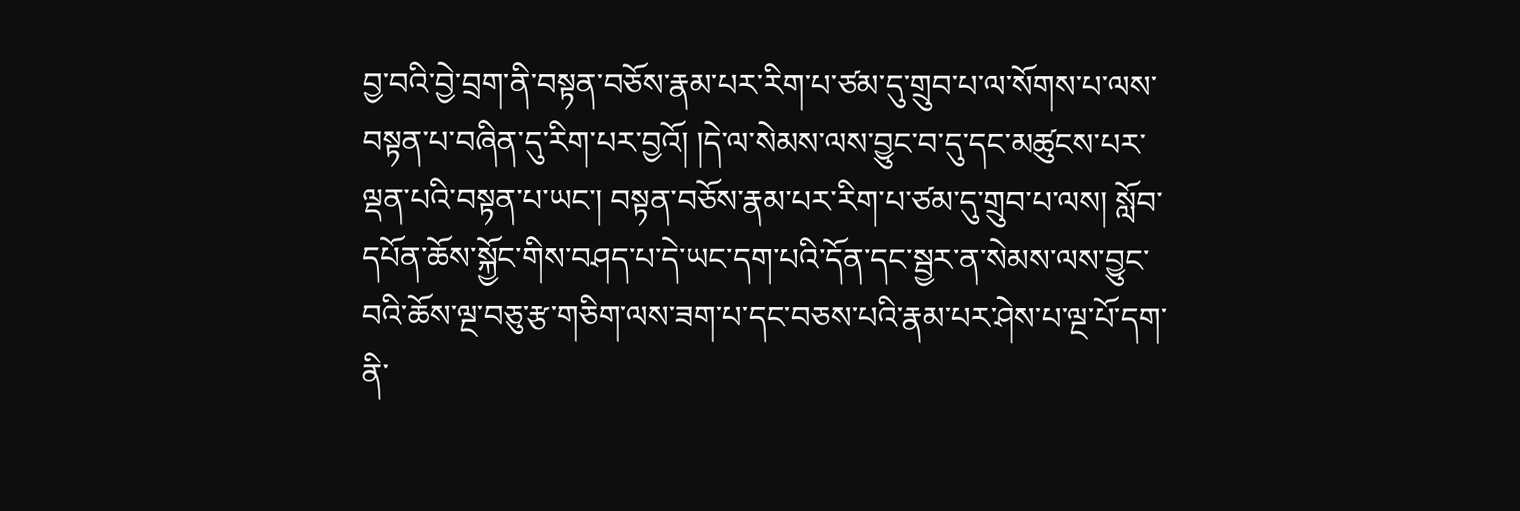བྱ་བའི་བྱེ་བྲག་ནི་བསྟན་བཅོས་རྣམ་པར་རིག་པ་ཙམ་དུ་གྲུབ་པ་ལ་སོགས་པ་ལས་བསྟན་པ་བཞིན་དུ་རིག་པར་བྱའོ། །དེ་ལ་སེམས་ལས་བྱུང་བ་དུ་དང་མཚུངས་པར་ལྡན་པའི་བསྟན་པ་ཡང་། བསྟན་བཅོས་རྣམ་པར་རིག་པ་ཙམ་དུ་གྲུབ་པ་ལས། སློབ་དཔོན་ཆོས་སྐྱོང་གིས་བཤད་པ་དེ་ཡང་དག་པའི་དོན་དང་སྦྱར་ན་སེམས་ལས་བྱུང་བའི་ཆོས་ལྔ་བཅུ་རྩ་གཅིག་ལས་ཟག་པ་དང་བཅས་པའི་རྣམ་པར་ཤེས་པ་ལྔ་པོ་དག་ནི་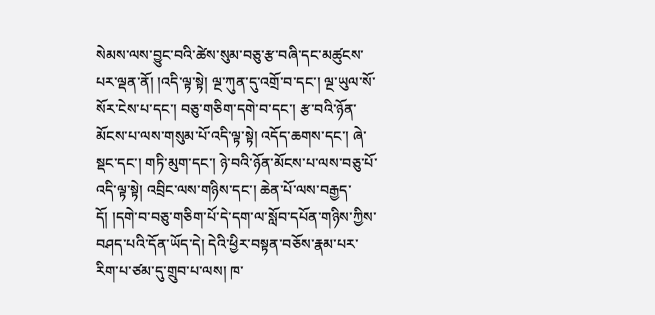སེམས་ལས་བྱུང་བའི་ཚེས་སུམ་བཅུ་རྩ་བཞི་དང་མཚུངས་པར་ལྡན་ནོ། །འདི་ལྟ་སྟེ། ལྔ་ཀུན་དུ་འགྲོ་བ་དང་། ལྔ་ཡུལ་སོ་སོར་ངེས་པ་དང་། བཅུ་གཅིག་དགེ་བ་དང་། རྩ་བའི་ཉོན་མོངས་པ་ལས་གསུམ་པོ་འདི་ལྟ་སྟེ། འདོད་ཆགས་དང་། ཞེ་སྡང་དང་། གཏི་མུག་དང་། ཉེ་བའི་ཉོན་མོངས་པ་ལས་བཅུ་པོ་འདི་ལྟ་སྟེ། འབྲིང་ལས་གཉིས་དང་། ཆེན་པོ་ལས་བརྒྱད་དོ། །དགེ་བ་བཅུ་གཅིག་པོ་དེ་དག་ལ་སློབ་དཔོན་གཉིས་ཀྱིས་བཤད་པའི་དོན་ཡོད་དེ། དེའི་ཕྱིར་བསྟན་བཅོས་རྣམ་པར་རིག་པ་ཙམ་དུ་གྲུབ་པ་ལས། ཁ་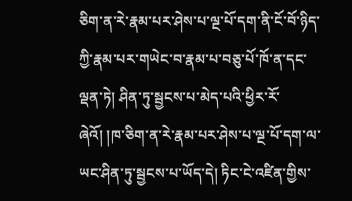ཅིག་ན་རེ་རྣམ་པར་ཤེས་པ་ལྔ་པོ་དག་ནི་ངོ་བོ་ཉིད་ཀྱི་རྣམ་པར་གཡེང་བ་རྣམ་པ་བཅུ་པོ་ཁོ་ན་དང་ལྡན་ཏེ། ཤིན་ཏུ་སྦྱངས་པ་མེད་པའི་ཕྱིར་རོ་ཞེའོ། །ཁ་ཅིག་ན་རེ་རྣམ་པར་ཤེས་པ་ལྔ་པོ་དག་ལ་ཡང་ཤིན་ཏུ་སྦྱངས་པ་ཡོད་དེ། ཏིང་ངེ་འཛིན་གྱིས་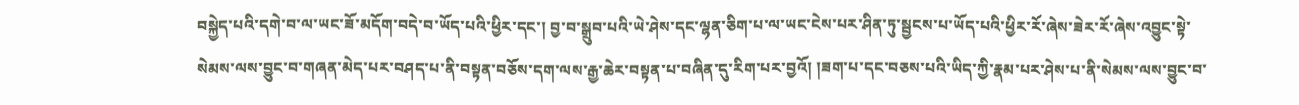བསྐྱེད་པའི་དགེ་བ་ལ་ཡང་ཟོ་མདོག་བདེ་བ་ཡོད་པའི་ཕྱིར་དང་། བྱ་བ་སྒྲུབ་པའི་ཡེ་ཤེས་དང་ལྷན་ཅིག་པ་ལ་ཡང་ངེས་པར་ཤིན་ཏུ་སྦྱངས་པ་ཡོད་པའི་ཕྱིར་རོ་ཞེས་ཟེར་རོ་ཞེས་འབྱུང་སྟེ་སེམས་ལས་བྱུང་བ་གཞན་མེད་པར་བཤད་པ་ནི་བསྟན་བཅོས་དག་ལས་རྒྱ་ཆེར་བསྟན་པ་བཞིན་དུ་རིག་པར་བྱའོ། །ཟག་པ་དང་བཅས་པའི་ཡིད་ཀྱི་རྣམ་པར་ཤེས་པ་ནི་སེམས་ལས་བྱུང་བ་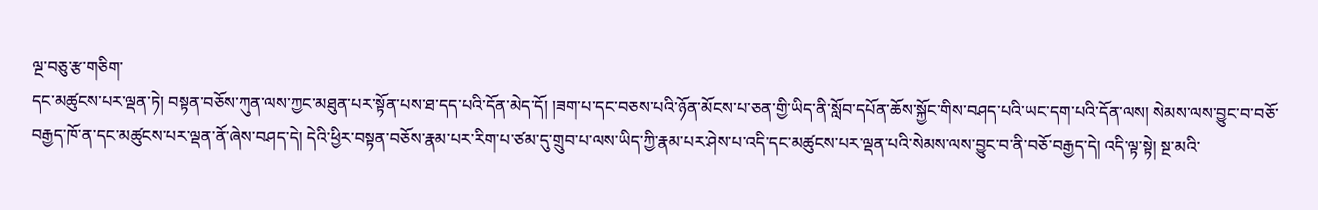ལྔ་བཅུ་རྩ་གཅིག་
དང་མཚུངས་པར་ལྡན་ཏེ། བསྟན་བཅོས་ཀུན་ལས་ཀྱང་མཐུན་པར་སྟོན་པས་ཐ་དད་པའི་དོན་མེད་དོ། །ཟག་པ་དང་བཅས་པའི་ཉོན་མོངས་པ་ཅན་གྱི་ཡིད་ནི་སློབ་དཔོན་ཆོས་སྐྱོང་གིས་བཤད་པའི་ཡང་དག་པའི་དོན་ལས། སེམས་ལས་བྱུང་བ་བཅོ་བརྒྱད་ཁོ་ན་དང་མཚུངས་པར་ལྡན་ནོ་ཞེས་བཤད་དེ། དེའི་ཕྱིར་བསྟན་བཅོས་རྣམ་པར་རིག་པ་ཙམ་དུ་གྲུབ་པ་ལས་ཡིད་ཀྱི་རྣམ་པར་ཤེས་པ་འདི་དང་མཚུངས་པར་ལྡན་པའི་སེམས་ལས་བྱུང་བ་ནི་བཅོ་བརྒྱད་དེ། འདི་ལྟ་སྟེ། སྔ་མའི་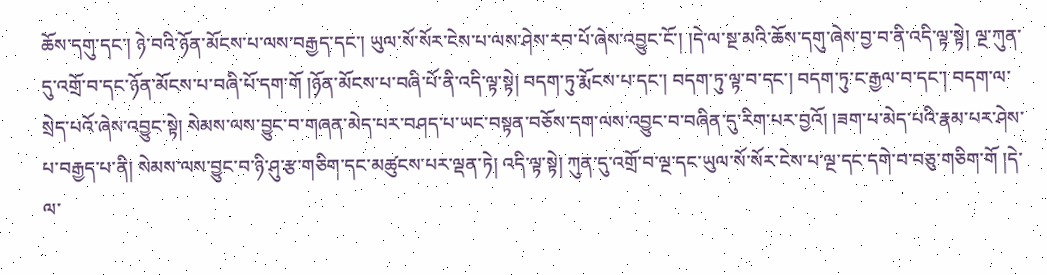ཆོས་དགུ་དང་། ཉེ་བའི་ཉོན་མོངས་པ་ལས་བརྒྱད་དང་། ཡུལ་སོ་སོར་ངེས་པ་ལས་ཤེས་རབ་པོ་ཞེས་འབྱུང་ངོ་། །དེ་ལ་སྔ་མའི་ཆོས་དགུ་ཞེས་བྱ་བ་ནི་འདི་ལྟ་སྟེ། ལྔ་ཀུན་དུ་འགྲོ་བ་དང་ཉོན་མོངས་པ་བཞི་པོ་དག་གོ །ཉོན་མོངས་པ་བཞི་པོ་ནི་འདི་ལྟ་སྟེ། བདག་ཏུ་རྨོངས་པ་དང་། བདག་ཏུ་ལྟ་བ་དང་། བདག་ཏུ་ང་རྒྱལ་བ་དང་། བདག་ལ་སྲེད་པའོ་ཞེས་འབྱུང་སྟེ། སེམས་ལས་བྱུང་བ་གཞན་མེད་པར་བཤད་པ་ཡང་བསྟན་བཅོས་དག་ལས་འབྱུང་བ་བཞིན་དུ་རིག་པར་བྱའོ། །ཟག་པ་མེད་པའི་རྣམ་པར་ཤེས་པ་བརྒྱད་པ་ནི། སེམས་ལས་བྱུང་བ་ཉི་ཤུ་རྩ་གཅིག་དང་མཚུངས་པར་ལྡན་ཏེ། འདི་ལྟ་སྟེ། ཀུན་དུ་འགྲོ་བ་ལྔ་དང་ཡུལ་སོ་སོར་ངེས་པ་ལྔ་དང་དགེ་བ་བཅུ་གཅིག་གོ །དེ་ལ་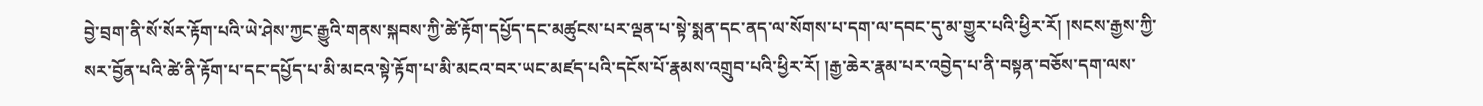བྱེ་བྲག་ནི་སོ་སོར་རྟོག་པའི་ཡེ་ཤེས་ཀྱང་རྒྱུའི་གནས་སྐབས་ཀྱི་ཚེ་རྟོག་དཔྱོད་དང་མཚུངས་པར་ལྡན་པ་སྟེ་སྨན་དང་ནད་ལ་སོགས་པ་དག་ལ་དབང་དུ་མ་གྱུར་པའི་ཕྱིར་རོ། །སངས་རྒྱས་ཀྱི་སར་བྱོན་པའི་ཚེ་ནི་རྟོག་པ་དང་དཔྱོད་པ་མི་མངའ་སྟེ་རྟོག་པ་མི་མངའ་བར་ཡང་མཛད་པའི་དངོས་པོ་རྣམས་འགྲུབ་པའི་ཕྱིར་རོ། །རྒྱ་ཆེར་རྣམ་པར་འབྱེད་པ་ནི་བསྟན་བཅོས་དག་ལས་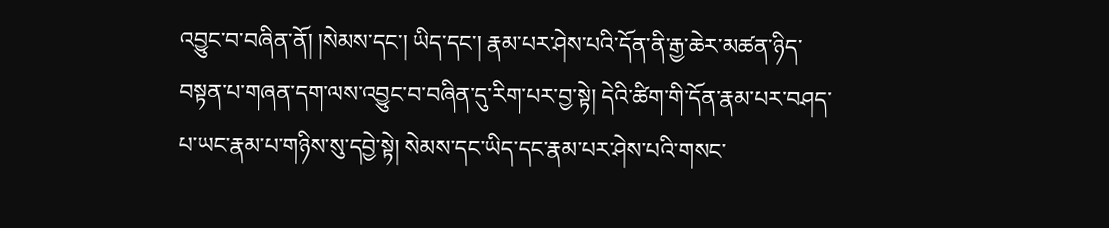འབྱུང་བ་བཞིན་ནོ། །སེམས་དང་། ཡིད་དང་། རྣམ་པར་ཤེས་པའི་དོན་ནི་རྒྱ་ཆེར་མཚན་ཉིད་བསྟན་པ་གཞན་དག་ལས་འབྱུང་བ་བཞིན་དུ་རིག་པར་བྱ་སྟེ། དེའི་ཚིག་གི་དོན་རྣམ་པར་བཤད་པ་ཡང་རྣམ་པ་གཉིས་སུ་དབྱེ་སྟེ། སེམས་དང་ཡིད་དང་རྣམ་པར་ཤེས་པའི་གསང་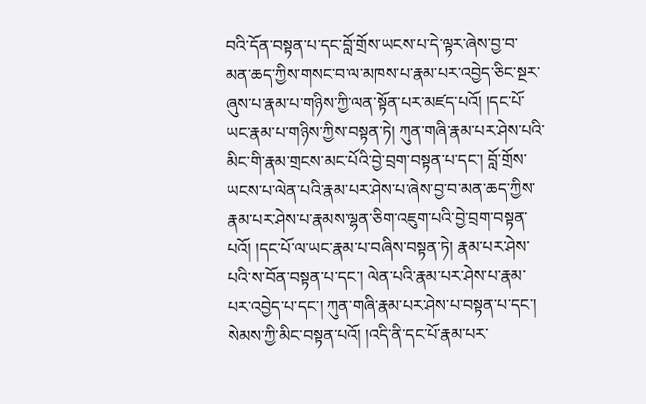བའི་དོན་བསྟན་པ་དང་བློ་གྲོས་ཡངས་པ་དེ་ལྟར་ཞེས་བྱ་བ་
མན་ཆད་ཀྱིས་གསང་བ་ལ་མཁས་པ་རྣམ་པར་འབྱེད་ཅིང་སྔར་ཞུས་པ་རྣམ་པ་གཉིས་ཀྱི་ལན་སྟོན་པར་མཛད་པའོ། །དང་པོ་ཡང་རྣམ་པ་གཉིས་ཀྱིས་བསྟན་ཏེ། ཀུན་གཞི་རྣམ་པར་ཤེས་པའི་མིང་གི་རྣམ་གྲངས་མང་པོའི་བྱེ་བྲག་བསྟན་པ་དང་། བློ་གྲོས་ཡངས་པ་ལེན་པའི་རྣམ་པར་ཤེས་པ་ཞེས་བྱ་བ་མན་ཆད་ཀྱིས་རྣམ་པར་ཤེས་པ་རྣམས་ལྷན་ཅིག་འཇུག་པའི་བྱེ་བྲག་བསྟན་པའོ། །དང་པོ་ལ་ཡང་རྣམ་པ་བཞིས་བསྟན་ཏེ། རྣམ་པར་ཤེས་པའི་ས་བོན་བསྟན་པ་དང་། ལེན་པའི་རྣམ་པར་ཤེས་པ་རྣམ་པར་འབྱེད་པ་དང་། ཀུན་གཞི་རྣམ་པར་ཤེས་པ་བསྟན་པ་དང་། སེམས་ཀྱི་མིང་བསྟན་པའོ། །འདི་ནི་དང་པོ་རྣམ་པར་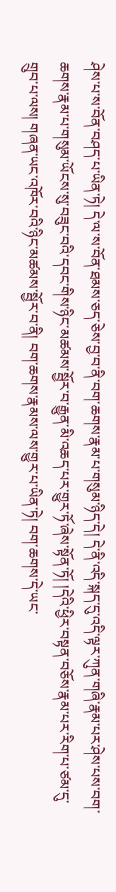ཤེས་པ་ས་བོན་བཤད་པ་ཡིན་ཏེ། དེ་ལ་ས་བོན་ཐམས་ཅད་ཅེས་བྱ་བ་ནི་བག་ཆགས་རྣམ་པ་གསུམ་ཉིད་དེ། དེ་ནི་འདི་སྐད་དུ་འདི་ལྟར་ཀུན་གཞི་རྣམ་པར་ཤེས་པས་བག་ཆགས་རྣམ་པ་གསུམ་ཡོངས་སུ་བཟུང་བའི་དབང་གིས་ཉིང་མཚམས་སྦྱོར་བ་རྒྱུན་མི་འཆད་པར་གྱུར་ཏོ་ཞེས་སྟོན་ཏོ། །དེའི་ཕྱིར་བསྟན་བཅོས་རྣམ་པར་རིག་པ་ཙམ་དུ་གྲུབ་པ་ལས། གཞན་ཡང་འཁོར་བའི་ཉིང་མཚམས་སྦྱོར་བ་ནི། བག་ཆགས་རྣམས་ལས་གྱུར་པ་ཡིན་ཏེ། བག་ཆགས་དེ་ཡང་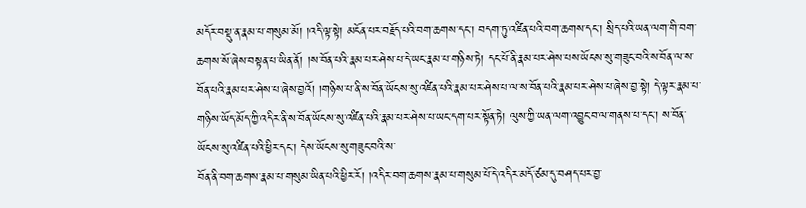མདོར་བསྡུ་ན་རྣམ་པ་གསུམ་མོ། །འདི་ལྟ་སྟེ། མངོན་པར་བརྗོད་པའི་བག་ཆགས་དང་། བདག་ཏུ་འཛིན་པའི་བག་ཆགས་དང་། སྲིད་པའི་ཡན་ལག་གི་བག་ཆགས་སོ་ཞེས་བསྟན་པ་ཡིན་ནོ། །ས་བོན་པའི་རྣམ་པར་ཤེས་པ་དེ་ཡང་རྣམ་པ་གཉིས་ཏེ། དང་པོ་ནི་རྣམ་པར་ཤེས་པས་ཡོངས་སུ་གཟུང་བའི་ས་བོན་ལ་ས་བོན་པའི་རྣམ་པར་ཤེས་པ་ཞེས་བྱའོ། །གཉིས་པ་ནི་ས་བོན་ཡོངས་སུ་འཛིན་པའི་རྣམ་པར་ཤེས་པ་ལ་ས་བོན་པའི་རྣམ་པར་ཤེས་པ་ཞེས་བྱ་སྟེ། དེ་ལྟར་རྣམ་པ་གཉིས་ཡོད་མོད་ཀྱི་འདིར་ནི་ས་བོན་ཡོངས་སུ་འཛིན་པའི་རྣམ་པར་ཤེས་པ་ཡང་དག་པར་སྟོན་ཏེ། ལུས་ཀྱི་ཡན་ལག་འབྱུང་བ་ལ་གནས་པ་དང་། ས་བོན་ཡོངས་སུ་འཛིན་པའི་ཕྱིར་དང་། དེས་ཡོངས་སུ་གཟུང་བའི་ས་
བོན་ནི་བག་ཆགས་རྣམ་པ་གསུམ་ཡིན་པའི་ཕྱིར་རོ། །འདིར་བག་ཆགས་རྣམ་པ་གསུམ་པོ་དེ་འདིར་མདོ་ཙམ་དུ་བཤད་པར་བྱ་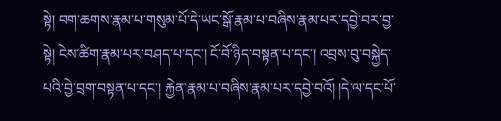སྟེ། བག་ཆགས་རྣམ་པ་གསུམ་པོ་དེ་ཡང་སྒོ་རྣམ་པ་བཞིས་རྣམ་པར་དབྱེ་བར་བྱ་སྟེ། ངེས་ཚིག་རྣམ་པར་བཤད་པ་དང་། ངོ་བོ་ཉིད་བསྟན་པ་དང་། འབྲས་བུ་བསྐྱེད་པའི་བྱེ་བྲག་བསྟན་པ་དང་། རྐྱེན་རྣམ་པ་བཞིས་རྣམ་པར་དབྱེ་བའོ། །དེ་ལ་དང་པོ་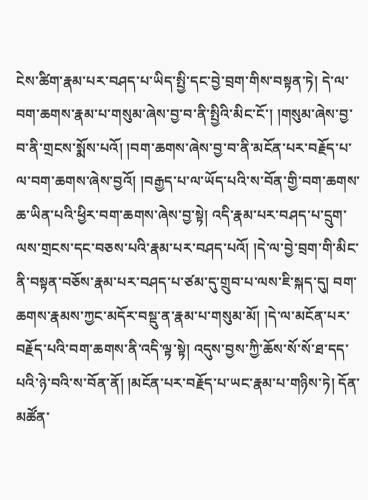ངེས་ཚིག་རྣམ་པར་བཤད་པ་ཡིད་སྤྱི་དང་བྱེ་བྲག་གིས་བསྟན་ཏེ། དེ་ལ་བག་ཆགས་རྣམ་པ་གསུམ་ཞེས་བྱ་བ་ནི་སྤྱིའི་མིང་ངོ་། །གསུམ་ཞེས་བྱ་བ་ནི་གྲངས་སྨོས་པའོ། །བག་ཆགས་ཞེས་བྱ་བ་ནི་མངོན་པར་བརྗོད་པ་ལ་བག་ཆགས་ཞེས་བྱའོ། །བརྒྱད་པ་ལ་ཡོད་པའི་ས་བོན་གྱི་བག་ཆགས་ཆ་ཡིན་པའི་ཕྱིར་བག་ཆགས་ཞེས་བྱ་སྟེ། འདི་རྣམ་པར་བཤད་པ་དྲུག་ལས་གྲངས་དང་བཅས་པའི་རྣམ་པར་བཤད་པའོ། །དེ་ལ་བྱེ་བྲག་གི་མིང་ནི་བསྟན་བཅོས་རྣམ་པར་བཤད་པ་ཙམ་དུ་གྲུབ་པ་ལས་ཇི་སྐད་དུ། བག་ཆགས་རྣམས་ཀྱང་མདོར་བསྡུ་ན་རྣམ་པ་གསུམ་མོ། །དེ་ལ་མངོན་པར་བརྗོད་པའི་བག་ཆགས་ནི་འདི་ལྟ་སྟེ། འདུས་བྱས་ཀྱི་ཆོས་སོ་སོ་ཐ་དད་པའི་ཉེ་བའི་ས་བོན་ནོ། །མངོན་པར་བརྗོད་པ་ཡང་རྣམ་པ་གཉིས་ཏེ། དོན་མཚོན་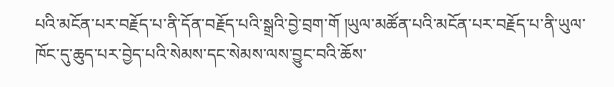པའི་མངོན་པར་བརྗོད་པ་ནི་དོན་བརྗོད་པའི་སྒྲའི་བྱེ་བྲག་གོ །ཡུལ་མཚོན་པའི་མངོན་པར་བརྗོད་པ་ནི་ཡུལ་ཁོང་དུ་ཆུད་པར་བྱེད་པའི་སེམས་དང་སེམས་ལས་བྱུང་བའི་ཆོས་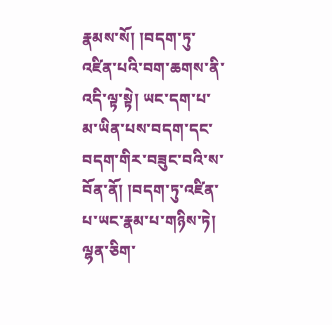རྣམས་སོ། །བདག་ཏུ་འཛིན་པའི་བག་ཆགས་ནི་འདི་ལྟ་སྟེ། ཡང་དག་པ་མ་ཡིན་པས་བདག་དང་བདག་གིར་བཟུང་བའི་ས་བོན་ནོ། །བདག་ཏུ་འཛིན་པ་ཡང་རྣམ་པ་གཉིས་ཏེ། ལྷན་ཅིག་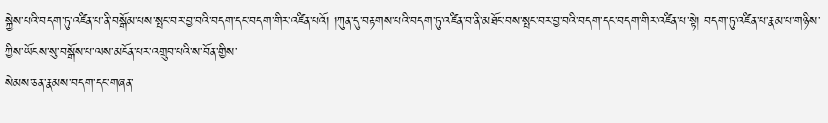སྐྱེས་པའི་བདག་ཏུ་འཛིན་པ་ནི་བསྒོམ་པས་སྤང་བར་བྱ་བའི་བདག་དང་བདག་གིར་འཛིན་པའོ། །ཀུན་དུ་བརྟགས་པའི་བདག་ཏུ་འཛིན་བ་ནི་མཐོང་བས་སྤང་བར་བྱ་བའི་བདག་དང་བདག་གིར་འཛིན་པ་སྟེ། བདག་ཏུ་འཛིན་པ་རྣམ་པ་གཉིས་ཀྱིས་ཡོངས་སུ་བསྒོས་པ་ལས་མངོན་པར་འགྲུབ་པའི་ས་བོན་གྱིས་
སེམས་ཅན་རྣམས་བདག་དང་གཞན་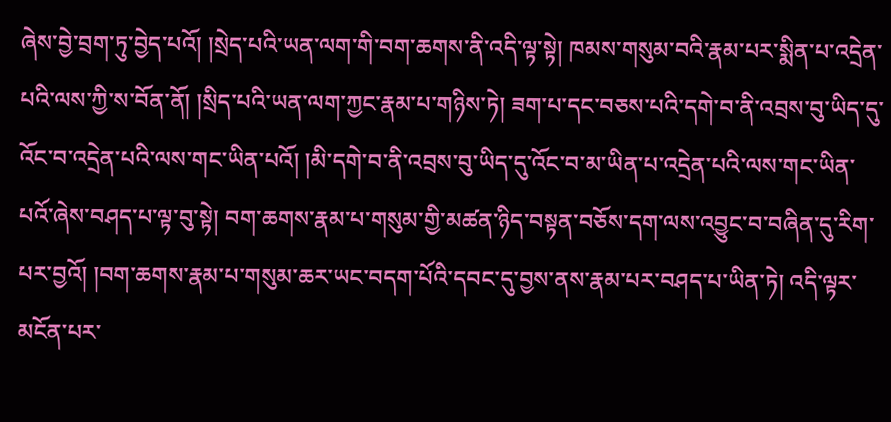ཞེས་བྱེ་བྲག་ཏུ་བྱེད་པའོ། །སྲེད་པའི་ཡན་ལག་གི་བག་ཆགས་ནི་འདི་ལྟ་སྟེ། ཁམས་གསུམ་བའི་རྣམ་པར་སྨིན་པ་འདྲེན་པའི་ལས་ཀྱི་ས་བོན་ནོ། །སྲིད་པའི་ཡན་ལག་ཀྱང་རྣམ་པ་གཉིས་ཏེ། ཟག་པ་དང་བཅས་པའི་དགེ་བ་ནི་འབྲས་བུ་ཡིད་དུ་འོང་བ་འདྲེན་པའི་ལས་གང་ཡིན་པའོ། །མི་དགེ་བ་ནི་འབྲས་བུ་ཡིད་དུ་འོང་བ་མ་ཡིན་པ་འདྲེན་པའི་ལས་གང་ཡིན་པའོ་ཞེས་བཤད་པ་ལྟ་བུ་སྟེ། བག་ཆགས་རྣམ་པ་གསུམ་གྱི་མཚན་ཉིད་བསྟན་བཅོས་དག་ལས་འབྱུང་བ་བཞིན་དུ་རིག་པར་བྱའོ། །བག་ཆགས་རྣམ་པ་གསུམ་ཆར་ཡང་བདག་པོའི་དབང་དུ་བྱས་ནས་རྣམ་པར་བཤད་པ་ཡིན་ཏེ། འདི་ལྟར་མངོན་པར་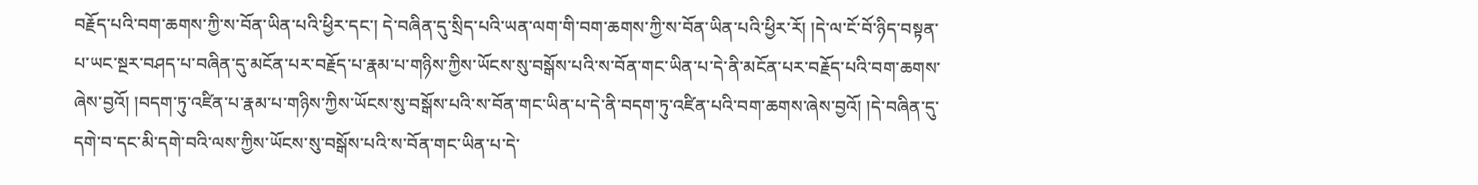བརྗོད་པའི་བག་ཆགས་ཀྱི་ས་བོན་ཡིན་པའི་ཕྱིར་དང་། དེ་བཞིན་དུ་སྲིད་པའི་ཡན་ལག་གི་བག་ཆགས་ཀྱི་ས་བོན་ཡིན་པའི་ཕྱིར་རོ། །དེ་ལ་ངོ་བོ་ཉིད་བསྟན་པ་ཡང་སྔར་བཤད་པ་བཞིན་དུ་མངོན་པར་བརྗོད་པ་རྣམ་པ་གཉིས་ཀྱིས་ཡོངས་སུ་བསྒོས་པའི་ས་བོན་གང་ཡིན་པ་དེ་ནི་མངོན་པར་བརྗོད་པའི་བག་ཆགས་ཞེས་བྱའོ། །བདག་ཏུ་འཛིན་པ་རྣམ་པ་གཉིས་ཀྱིས་ཡོངས་སུ་བསྒོས་པའི་ས་བོན་གང་ཡིན་པ་དེ་ནི་བདག་ཏུ་འཛིན་པའི་བག་ཆགས་ཞེས་བྱའོ། །དེ་བཞིན་དུ་དགེ་བ་དང་མི་དགེ་བའི་ལས་ཀྱིས་ཡོངས་སུ་བསྒོས་པའི་ས་བོན་གང་ཡིན་པ་དེ་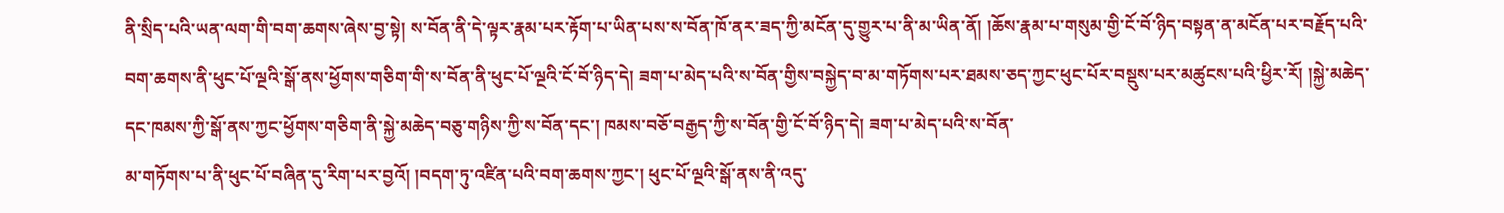ནི་སྲིད་པའི་ཡན་ལག་གི་བག་ཆགས་ཞེས་བྱ་སྟེ། ས་བོན་ནི་དེ་ལྟར་རྣམ་པར་རྟོག་པ་ཡིན་པས་ས་བོན་ཁོ་ནར་ཟད་ཀྱི་མངོན་དུ་གྱུར་པ་ནི་མ་ཡིན་ནོ། །ཆོས་རྣམ་པ་གསུམ་གྱི་ངོ་བོ་ཉིད་བསྟན་ན་མངོན་པར་བརྗོད་པའི་བག་ཆགས་ནི་ཕུང་པོ་ལྔའི་སྒོ་ནས་ཕྱོགས་གཅིག་གི་ས་བོན་ནི་ཕུང་པོ་ལྔའི་ངོ་བོ་ཉིད་དེ། ཟག་པ་མེད་པའི་ས་བོན་གྱིས་བསྐྱེད་བ་མ་གཏོགས་པར་ཐམས་ཅད་ཀྱང་ཕུང་པོར་བསྡུས་པར་མཚུངས་པའི་ཕྱིར་རོ། །སྐྱེ་མཆེད་དང་ཁམས་ཀྱི་སྒོ་ནས་ཀྱང་ཕྱོགས་གཅིག་ནི་སྐྱེ་མཆེད་བཅུ་གཉིས་ཀྱི་ས་བོན་དང་། ཁམས་བཅོ་བརྒྱད་ཀྱི་ས་བོན་གྱི་ངོ་བོ་ཉིད་དེ། ཟག་པ་མེད་པའི་ས་བོན་
མ་གཏོགས་པ་ནི་ཕུང་པོ་བཞིན་དུ་རིག་པར་བྱའོ། །བདག་ཏུ་འཛིན་པའི་བག་ཆགས་ཀྱང་། ཕུང་པོ་ལྔའི་སྒོ་ནས་ནི་འདུ་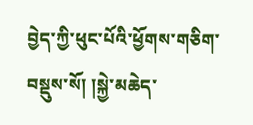བྱེད་ཀྱི་ཕུང་པོའི་ཕྱོགས་གཅིག་བསྡུས་སོ། །སྐྱེ་མཆེད་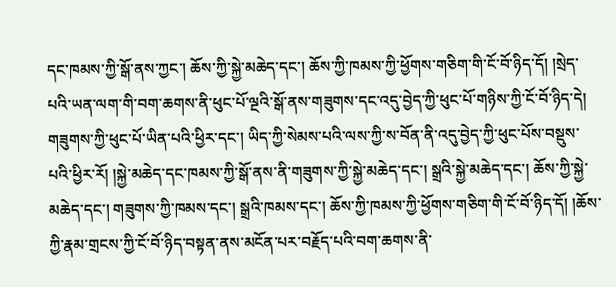དང་ཁམས་ཀྱི་སྒོ་ནས་ཀྱང་། ཆོས་ཀྱི་སྐྱེ་མཆེད་དང་། ཆོས་ཀྱི་ཁམས་ཀྱི་ཕྱོགས་གཅིག་གི་ངོ་བོ་ཉིད་དོ། །སྲེད་པའི་ཡན་ལག་གི་བག་ཆགས་ནི་ཕུང་པོ་ལྔའི་སྒོ་ནས་གཟུགས་དང་འདུ་བྱེད་ཀྱི་ཕུང་པོ་གཉིས་ཀྱི་ངོ་བོ་ཉིད་དེ། གཟུགས་ཀྱི་ཕུང་པོ་ཡིན་པའི་ཕྱིར་དང་། ཡིད་ཀྱི་སེམས་པའི་ལས་ཀྱི་ས་བོན་ནི་འདུ་བྱེད་ཀྱི་ཕུང་པོས་བསྡུས་པའི་ཕྱིར་རོ། །སྐྱེ་མཆེད་དང་ཁམས་ཀྱི་སྒོ་ནས་ནི་གཟུགས་ཀྱི་སྐྱེ་མཆེད་དང་། སྒྲའི་སྐྱེ་མཆེད་དང་། ཆོས་ཀྱི་སྐྱེ་མཆེད་དང་། གཟུགས་ཀྱི་ཁམས་དང་། སྒྲའི་ཁམས་དང་། ཆོས་ཀྱི་ཁམས་ཀྱི་ཕྱོགས་གཅིག་གི་ངོ་བོ་ཉིད་དོ། །ཆོས་ཀྱི་རྣམ་གྲངས་ཀྱི་ངོ་བོ་ཉིད་བསྟན་ནས་མངོན་པར་བརྗོད་པའི་བག་ཆགས་ནི་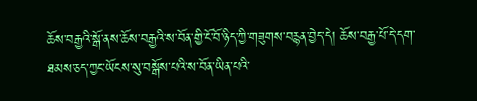ཆོས་བརྒྱའི་སྒོ་ནས་ཆོས་བརྒྱའི་ས་བོན་གྱི་ངོ་བོ་ཉིད་ཀྱི་གཟུགས་བརྙན་བྱེད་དེ། ཆོས་བརྒྱ་པོ་དེ་དག་ཐམས་ཅད་ཀྱང་ཡོངས་སུ་བསྒོས་པའི་ས་བོན་ཡིན་པའི་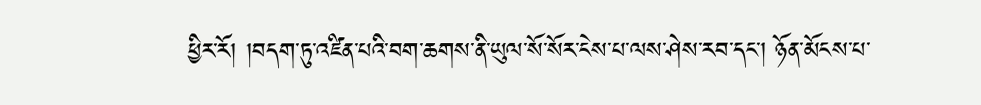ཕྱིར་རོ། །བདག་ཏུ་འཛིན་པའི་བག་ཆགས་ནི་ཡུལ་སོ་སོར་ངེས་པ་ལས་ཤེས་རབ་དང་། ཉོན་མོངས་པ་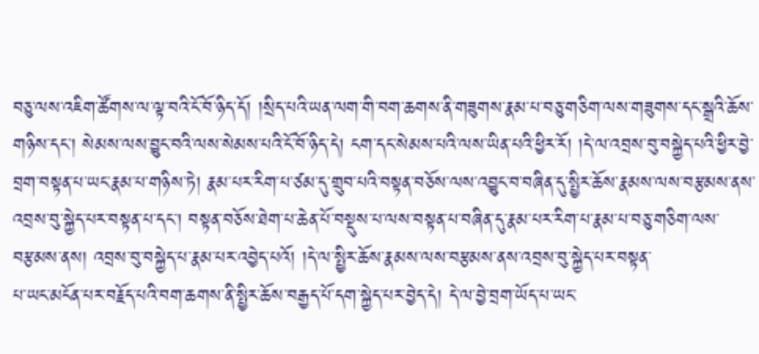བཅུ་ལས་འཇིག་ཚོགས་ལ་ལྟ་བའི་ངོ་བོ་ཉིད་དོ། །སྲིད་པའི་ཡན་ལག་གི་བག་ཆགས་ནི་གཟུགས་རྣམ་པ་བཅུ་གཅིག་ལས་གཟུགས་དང་སྒྲའི་ཆོས་གཉིས་དང་། སེམས་ལས་བྱུང་བའི་ལས་སེམས་པའི་ངོ་བོ་ཉིད་དེ། ངག་དང་སེམས་པའི་ལས་ཡིན་པའི་ཕྱིར་རོ། །དེ་ལ་འབྲས་བུ་བསྐྱེད་པའི་ཕྱིར་བྱེ་བྲག་བསྟན་པ་ཡང་རྣམ་པ་གཉིས་ཏེ། རྣམ་པར་རིག་པ་ཙམ་དུ་གྲུབ་པའི་བསྟན་བཅོས་ལས་འབྱུང་བ་བཞིན་དུ་སྤྱིར་ཆོས་རྣམས་ལས་བརྩམས་ནས་འབྲས་བུ་སྐྱེད་པར་བསྟན་པ་དང་། བསྟན་བཅོས་ཐེག་པ་ཆེན་པོ་བསྡུས་པ་ལས་བསྟན་པ་བཞིན་དུ་རྣམ་པར་རིག་པ་རྣམ་པ་བཅུ་གཅིག་ལས་བརྩམས་ནས། འབྲས་བུ་བསྐྱེད་པ་རྣམ་པར་འབྱེད་པའོ། །དེ་ལ་སྤྱིར་ཆོས་རྣམས་ལས་བརྩམས་ནས་འབྲས་བུ་སྐྱེད་པར་བསྟན་
པ་ཡང་མངོན་པར་བརྗོད་པའི་བག་ཆགས་ནི་སྤྱིར་ཆོས་བརྒྱད་པོ་དག་སྐྱེད་པར་བྱེད་དེ། དེ་ལ་བྱེ་བྲག་ཡོད་པ་ཡང་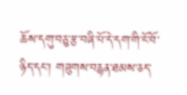ཆོས་དགུ་བཅུ་རྩ་བཞི་པོ་དེ་དག་གི་ངོ་བོ་ཉིད་དང་། གཟུགས་བརྙན་ཐམས་ཅད་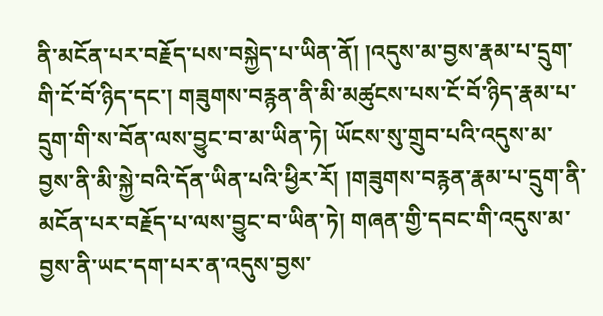ནི་མངོན་པར་བརྗོད་པས་བསྐྱེད་པ་ཡིན་ནོ། །འདུས་མ་བྱས་རྣམ་པ་དྲུག་གི་ངོ་བོ་ཉིད་དང་། གཟུགས་བརྙན་ནི་མི་མཚུངས་པས་ངོ་བོ་ཉིད་རྣམ་པ་དྲུག་གི་ས་བོན་ལས་བྱུང་བ་མ་ཡིན་ཏེ། ཡོངས་སུ་གྲུབ་པའི་འདུས་མ་བྱས་ནི་མི་སྐྱེ་བའི་དོན་ཡིན་པའི་ཕྱིར་རོ། །གཟུགས་བརྙན་རྣམ་པ་དྲུག་ནི་མངོན་པར་བརྗོད་པ་ལས་བྱུང་བ་ཡིན་ཏེ། གཞན་གྱི་དབང་གི་འདུས་མ་བྱས་ནི་ཡང་དག་པར་ན་འདུས་བྱས་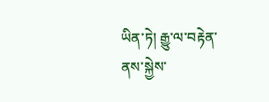ཡིན་ཏེ། རྒྱུ་ལ་བརྟེན་ནས་སྐྱེས་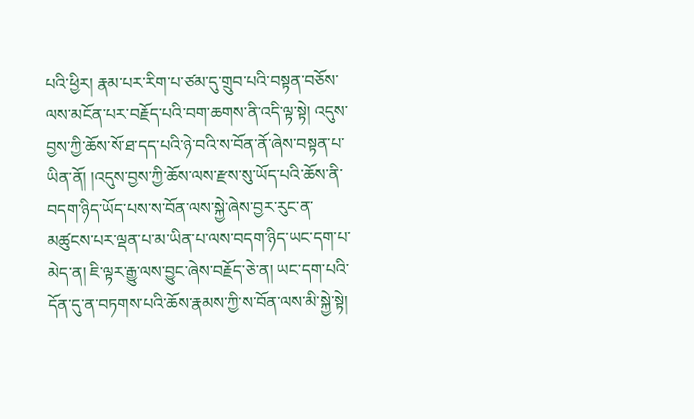པའི་ཕྱིར། རྣམ་པར་རིག་པ་ཙམ་དུ་གྲུབ་པའི་བསྟན་བཅོས་ལས་མངོན་པར་བརྗོད་པའི་བག་ཆགས་ནི་འདི་ལྟ་སྟེ། འདུས་བྱས་ཀྱི་ཆོས་སོ་ཐ་དད་པའི་ཉེ་བའི་ས་བོན་ནོ་ཞེས་བསྟན་པ་ཡིན་ནོ། །འདུས་བྱས་ཀྱི་ཆོས་ལས་རྫས་སུ་ཡོད་པའི་ཆོས་ནི་བདག་ཉིད་ཡོད་པས་ས་བོན་ལས་སྐྱེ་ཞེས་བྱར་རུང་ན་མཚུངས་པར་ལྡན་པ་མ་ཡིན་པ་ལས་བདག་ཉིད་ཡང་དག་པ་མེད་ན། ཇི་ལྟར་རྒྱུ་ལས་བྱུང་ཞེས་བརྗོད་ཅེ་ན། ཡང་དག་པའི་དོན་དུ་ན་བཏགས་པའི་ཆོས་རྣམས་ཀྱི་ས་བོན་ལས་མི་སྐྱེ་སྟེ།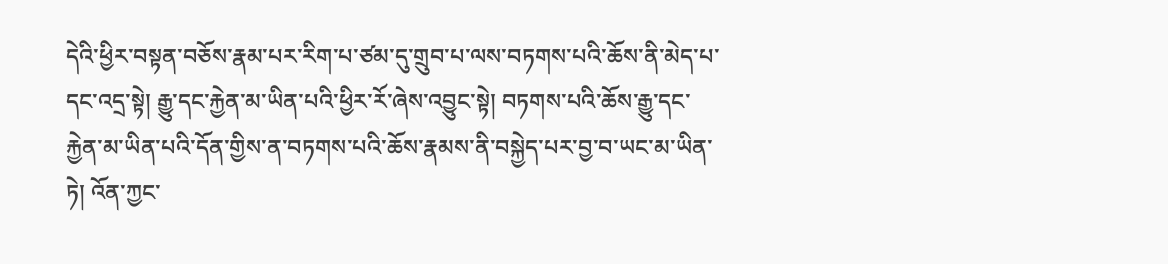དེའི་ཕྱིར་བསྟན་བཅོས་རྣམ་པར་རིག་པ་ཙམ་དུ་གྲུབ་པ་ལས་བཏགས་པའི་ཆོས་ནི་མེད་པ་དང་འདྲ་སྟེ། རྒྱུ་དང་རྐྱེན་མ་ཡིན་པའི་ཕྱིར་རོ་ཞེས་འབྱུང་སྟེ། བཏགས་པའི་ཆོས་རྒྱུ་དང་རྐྱེན་མ་ཡིན་པའི་དོན་གྱིས་ན་བཏགས་པའི་ཆོས་རྣམས་ནི་བསྐྱེད་པར་བྱ་བ་ཡང་མ་ཡིན་ཏེ། འོན་ཀྱང་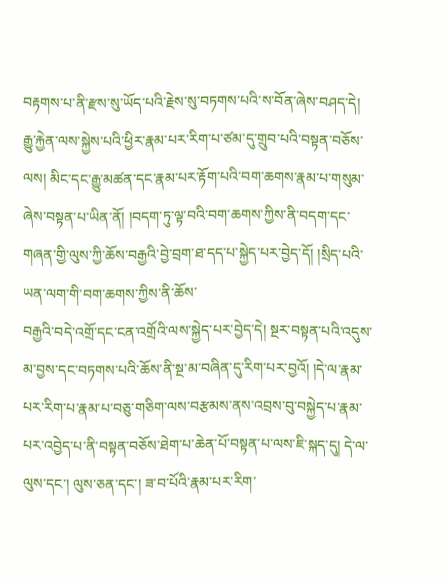བརྟགས་པ་ནི་རྫས་སུ་ཡོད་པའི་རྗེས་སུ་བཏགས་པའི་ས་བོན་ཞེས་བཤད་དེ། རྒྱུ་རྐྱེན་ལས་སྐྱེས་པའི་ཕྱིར་རྣམ་པར་རིག་པ་ཙམ་དུ་གྲུབ་པའི་བསྟན་བཅོས་ལས། མིང་དང་རྒྱུ་མཚན་དང་རྣམ་པར་རྟོག་པའི་བག་ཆགས་རྣམ་པ་གསུམ་ཞེས་བསྟན་པ་ཡིན་ནོ། །བདག་ཏུ་ལྟ་བའི་བག་ཆགས་ཀྱིས་ནི་བདག་དང་གཞན་གྱི་ལུས་ཀྱི་ཆོས་བརྒྱའི་བྱེ་བྲག་ཐ་དད་པ་སྐྱེད་པར་བྱེད་དོ། །སྲིད་པའི་ཡན་ལག་གི་བག་ཆགས་ཀྱིས་ནི་ཆོས་
བརྒྱའི་བདེ་འགྲོ་དང་ངན་འགྲོའི་ལས་སྐྱེད་པར་བྱེད་དེ། སྔར་བསྟན་པའི་འདུས་མ་བྱས་དང་བཏགས་པའི་ཆོས་ནི་སྔ་མ་བཞིན་དུ་རིག་པར་བྱའོ། །དེ་ལ་རྣམ་པར་རིག་པ་རྣམ་པ་བཅུ་གཅིག་ལས་བརྩམས་ནས་འབྲས་བུ་བསྐྱེད་པ་རྣམ་པར་འབྱེད་པ་ནི་བསྟན་བཅོས་ཐེག་པ་ཆེན་པོ་བསྟན་པ་ལས་ཇི་སྐད་དུ། དེ་ལ་ལུས་དང་། ལུས་ཅན་དང་། ཟ་བ་པོའི་རྣམ་པར་རིག་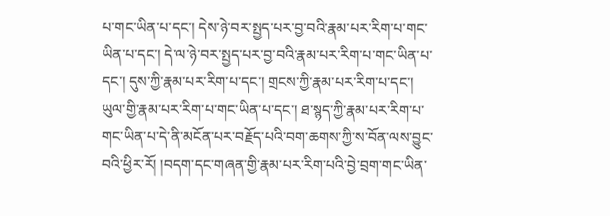པ་གང་ཡིན་པ་དང་། དེས་ཉེ་བར་སྤྱད་པར་བྱ་བའི་རྣམ་པར་རིག་པ་གང་ཡིན་པ་དང་། དེ་ལ་ཉེ་བར་སྤྱད་པར་བྱ་བའི་རྣམ་པར་རིག་པ་གང་ཡིན་པ་དང་། དུས་ཀྱི་རྣམ་པར་རིག་པ་དང་། གྲངས་ཀྱི་རྣམ་པར་རིག་པ་དང་། ཡུལ་གྱི་རྣམ་པར་རིག་པ་གང་ཡིན་པ་དང་། ཐ་སྙད་ཀྱི་རྣམ་པར་རིག་པ་གང་ཡིན་པ་དེ་ནི་མངོན་པར་བརྗོད་པའི་བག་ཆགས་ཀྱི་ས་བོན་ལས་བྱུང་བའི་ཕྱིར་རོ། །བདག་དང་གཞན་གྱི་རྣམ་པར་རིག་པའི་བྱེ་བྲག་གང་ཡིན་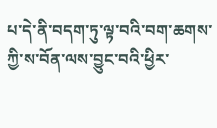པ་དེ་ནི་བདག་ཏུ་ལྟ་བའི་བག་ཆགས་ཀྱི་ས་བོན་ལས་བྱུང་བའི་ཕྱིར་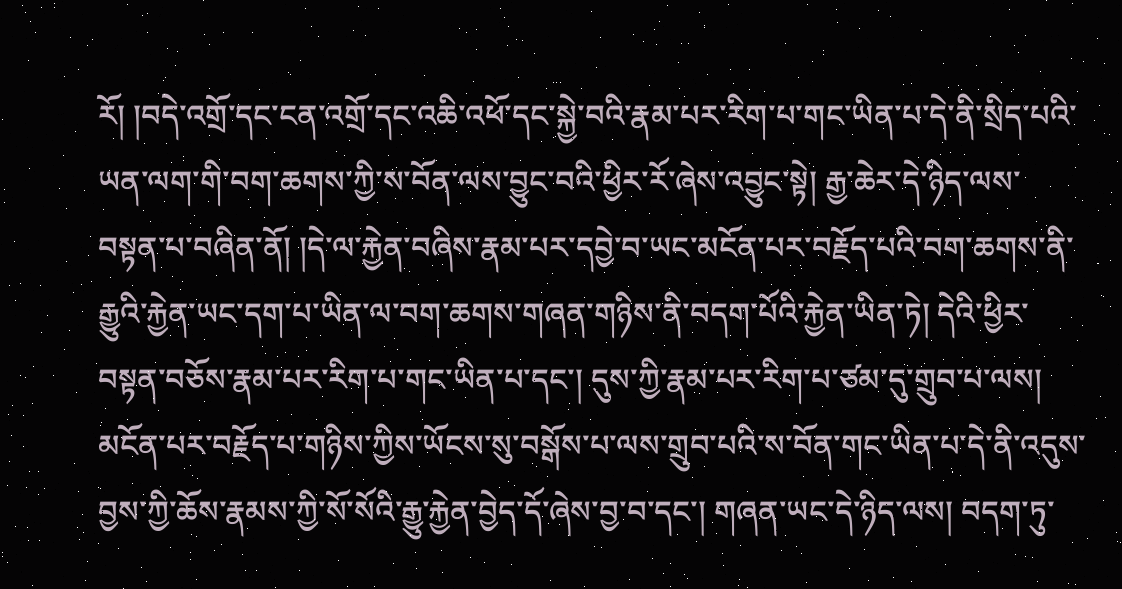རོ། །བདེ་འགྲོ་དང་ངན་འགྲོ་དང་འཆི་འཕོ་དང་སྐྱེ་བའི་རྣམ་པར་རིག་པ་གང་ཡིན་པ་དེ་ནི་སྲིད་པའི་ཡན་ལག་གི་བག་ཆགས་ཀྱི་ས་བོན་ལས་བྱུང་བའི་ཕྱིར་རོ་ཞེས་འབྱུང་སྟེ། རྒྱ་ཆེར་དེ་ཉིད་ལས་བསྟན་པ་བཞིན་ནོ། །དེ་ལ་རྐྱེན་བཞིས་རྣམ་པར་དབྱེ་བ་ཡང་མངོན་པར་བརྗོད་པའི་བག་ཆགས་ནི་རྒྱུའི་རྐྱེན་ཡང་དག་པ་ཡིན་ལ་བག་ཆགས་གཞན་གཉིས་ནི་བདག་པོའི་རྐྱེན་ཡིན་ཏེ། དེའི་ཕྱིར་བསྟན་བཅོས་རྣམ་པར་རིག་པ་གང་ཡིན་པ་དང་། དུས་ཀྱི་རྣམ་པར་རིག་པ་ཙམ་དུ་གྲུབ་པ་ལས། མངོན་པར་བརྗོད་པ་གཉིས་ཀྱིས་ཡོངས་སུ་བསྒོས་པ་ལས་གྲུབ་པའི་ས་བོན་གང་ཡིན་པ་དེ་ནི་འདུས་བྱས་ཀྱི་ཆོས་རྣམས་ཀྱི་སོ་སོའི་རྒྱུ་རྐྱེན་བྱེད་དོ་ཞེས་བྱ་བ་དང་། གཞན་ཡང་དེ་ཉིད་ལས། བདག་ཏུ་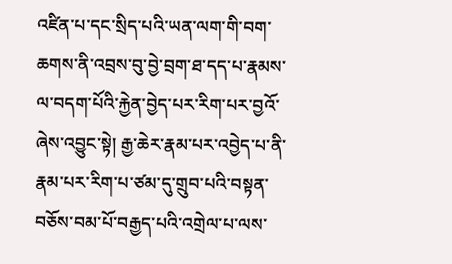འཛིན་པ་དང་སྲིད་པའི་ཡན་ལག་གི་བག་ཆགས་ནི་འབྲས་བུ་བྱེ་བྲག་ཐ་དད་པ་རྣམས་ལ་བདག་པོའི་རྐྱེན་བྱེད་པར་རིག་པར་བྱའོ་ཞེས་འབྱུང་སྟེ། རྒྱ་ཆེར་རྣམ་པར་འབྱེད་པ་ནི་རྣམ་པར་རིག་པ་ཙམ་དུ་གྲུབ་པའི་བསྟན་བཅོས་བམ་པོ་བརྒྱད་པའི་འགྲེལ་པ་ལས་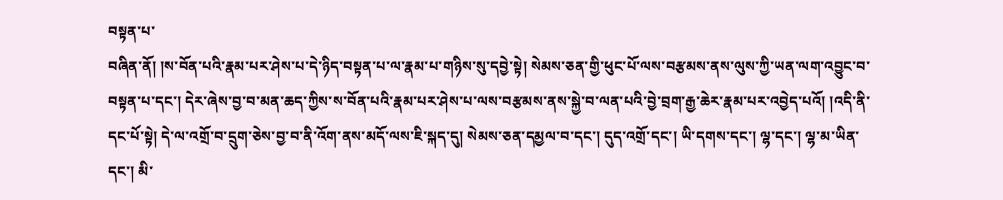བསྟན་པ་
བཞིན་ནོ། །ས་བོན་པའི་རྣམ་པར་ཤེས་པ་དེ་ཉིད་བསྟན་པ་ལ་རྣམ་པ་གཉིས་སུ་དབྱེ་སྟེ། སེམས་ཅན་གྱི་ཕུང་པོ་ལས་བརྩམས་ནས་ལུས་ཀྱི་ཡན་ལག་འབྱུང་བ་བསྟན་པ་དང་། དེར་ཞེས་བྱ་བ་མན་ཆད་ཀྱིས་ས་བོན་པའི་རྣམ་པར་ཤེས་པ་ལས་བརྩམས་ནས་སྐྱེ་བ་ལན་པའི་བྱེ་བྲག་རྒྱ་ཆེར་རྣམ་པར་འབྱེད་པའོ། །འདི་ནི་དང་པོ་སྟེ། དེ་ལ་འགྲོ་བ་དྲུག་ཅེས་བྱ་བ་ནི་འོག་ནས་མདོ་ལས་ཇི་སྐད་དུ། སེམས་ཅན་དམྱལ་བ་དང་། དུད་འགྲོ་དང་། ཡི་དགས་དང་། ལྷ་དང་། ལྷ་མ་ཡིན་དང་། མི་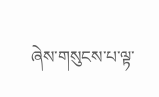ཞེས་གསུངས་པ་ལྟ་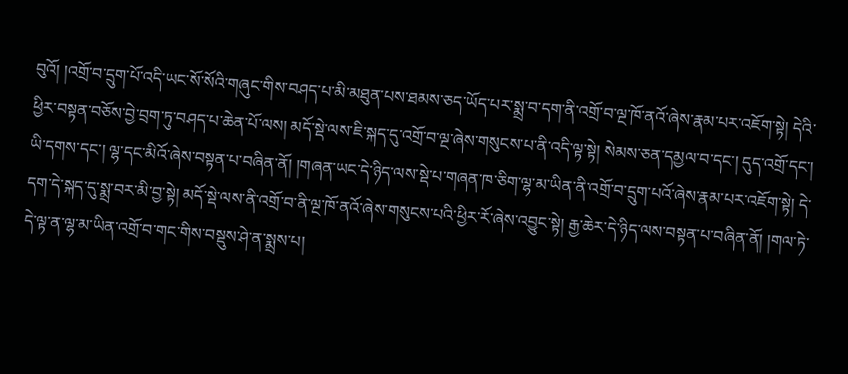བུའོ། །འགྲོ་བ་དྲུག་པོ་འདི་ཡང་སོ་སོའི་གཞུང་གིས་བཤད་པ་མི་མཐུན་པས་ཐམས་ཅད་ཡོད་པར་སྨྲ་བ་དག་ནི་འགྲོ་བ་ལྔ་ཁོ་ནའོ་ཞེས་རྣམ་པར་འཇོག་སྟེ། དེའི་ཕྱིར་བསྟན་བཅོས་བྱེ་བྲག་ཏུ་བཤད་པ་ཆེན་པོ་ལས། མདོ་སྡེ་ལས་ཇི་སྐད་དུ་འགྲོ་བ་ལྔ་ཞེས་གསུངས་པ་ནི་འདི་ལྟ་སྟེ། སེམས་ཅན་དམྱལ་བ་དང་། དུད་འགྲོ་དང་། ཡི་དགས་དང་། ལྷ་དང་མིའོ་ཞེས་བསྟན་པ་བཞིན་ནོ། །གཞན་ཡང་དེ་ཉིད་ལས་སྡེ་པ་གཞན་ཁ་ཅིག་ལྷ་མ་ཡིན་ནི་འགྲོ་བ་དྲུག་པའོ་ཞེས་རྣམ་པར་འཇོག་སྟེ། དེ་དག་དེ་སྐད་དུ་སྨྲ་བར་མི་བྱ་སྟེ། མདོ་སྡེ་ལས་ནི་འགྲོ་བ་ནི་ལྔ་ཁོ་ནའོ་ཞེས་གསུངས་པའི་ཕྱིར་རོ་ཞེས་འབྱུང་སྟེ། རྒྱ་ཆེར་དེ་ཉིད་ལས་བསྟན་པ་བཞིན་ནོ། །གལ་ཏེ་དེ་ལྟ་ན་ལྷ་མ་ཡིན་འགྲོ་བ་གང་གིས་བསྡུས་ཤེ་ན་སྨྲས་པ།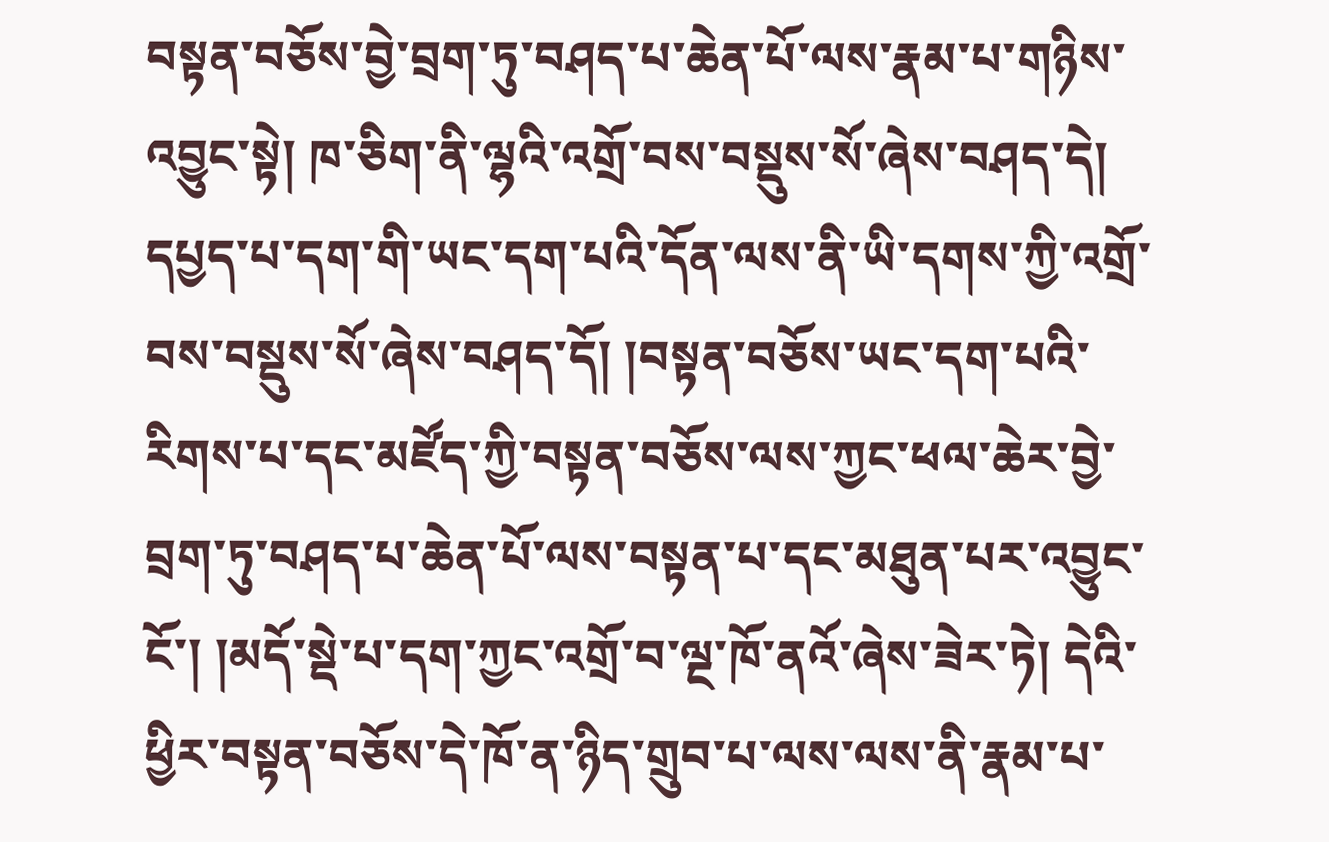བསྟན་བཅོས་བྱེ་བྲག་ཏུ་བཤད་པ་ཆེན་པོ་ལས་རྣམ་པ་གཉིས་འབྱུང་སྟེ། ཁ་ཅིག་ནི་ལྷའི་འགྲོ་བས་བསྡུས་སོ་ཞེས་བཤད་དེ། དཔྱད་པ་དག་གི་ཡང་དག་པའི་དོན་ལས་ནི་ཡི་དགས་ཀྱི་འགྲོ་བས་བསྡུས་སོ་ཞེས་བཤད་དོ། །བསྟན་བཅོས་ཡང་དག་པའི་རིགས་པ་དང་མཛོད་ཀྱི་བསྟན་བཅོས་ལས་ཀྱང་ཕལ་ཆེར་བྱེ་བྲག་ཏུ་བཤད་པ་ཆེན་པོ་ལས་བསྟན་པ་དང་མཐུན་པར་འབྱུང་ངོ་། །མདོ་སྡེ་པ་དག་ཀྱང་འགྲོ་བ་ལྔ་ཁོ་ནའོ་ཞེས་ཟེར་ཏེ། དེའི་ཕྱིར་བསྟན་བཅོས་དེ་ཁོ་ན་ཉིད་གྲུབ་པ་ལས་ལས་ནི་རྣམ་པ་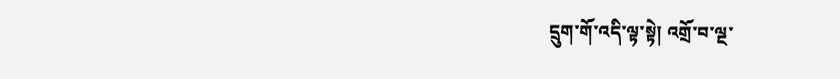དྲུག་གོ་འདི་ལྟ་སྟེ། འགྲོ་བ་ལྔ་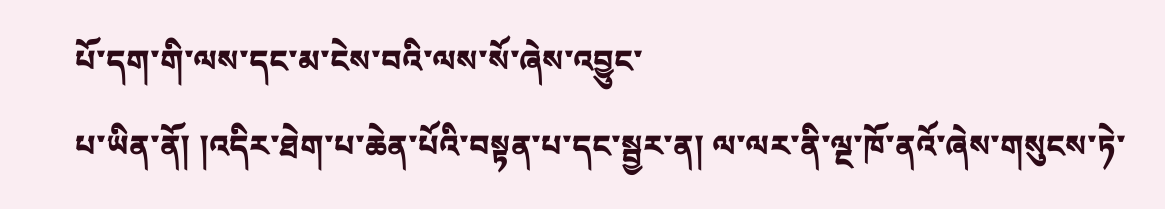པོ་དག་གི་ལས་དང་མ་ངེས་བའི་ལས་སོ་ཞེས་འབྱུང་
པ་ཡིན་ནོ། །འདིར་ཐེག་པ་ཆེན་པོའི་བསྟན་པ་དང་སྦྱར་ན། ལ་ལར་ནི་ལྔ་ཁོ་ནའོ་ཞེས་གསུངས་ཏེ་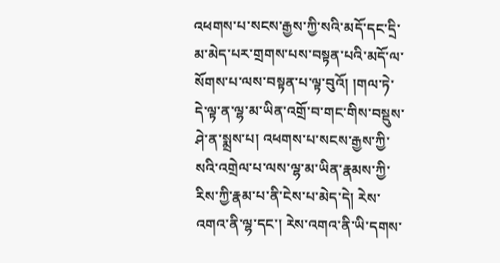འཕགས་པ་སངས་རྒྱས་ཀྱི་སའི་མདོ་དང་དྲི་མ་མེད་པར་གྲགས་པས་བསྟན་པའི་མདོ་ལ་སོགས་པ་ལས་བསྟན་པ་ལྟ་བུའོ། །གལ་ཏེ་དེ་ལྟ་ན་ལྷ་མ་ཡིན་འགྲོ་བ་གང་གིས་བསྡུས་ཤེ་ན་སྨྲས་པ། འཕགས་པ་སངས་རྒྱས་ཀྱི་སའི་འགྲེལ་པ་ལས་ལྷ་མ་ཡིན་རྣམས་ཀྱི་རིས་ཀྱི་རྣམ་པ་ནི་ངེས་པ་མེད་དེ། རེས་འགའ་ནི་ལྷ་དང་། རེས་འགའ་ནི་ཡི་དགས་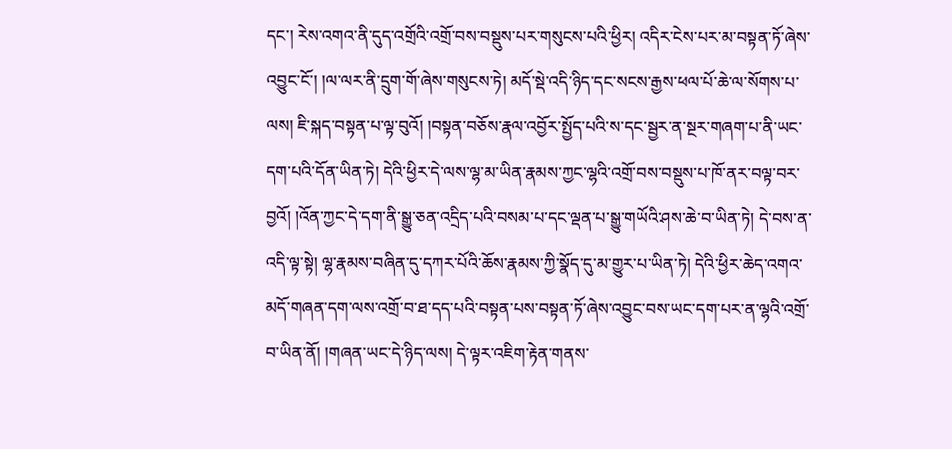དང་། རེས་འགའ་ནི་དུད་འགྲོའི་འགྲོ་བས་བསྡུས་པར་གསུངས་པའི་ཕྱིར། འདིར་ངེས་པར་མ་བསྟན་ཏོ་ཞེས་འབྱུང་ངོ་། །ལ་ལར་ནི་དྲུག་གོ་ཞེས་གསུངས་ཏེ། མདོ་སྡེ་འདི་ཉིད་དང་སངས་རྒྱས་ཕལ་པོ་ཆེ་ལ་སོགས་པ་ལས། ཇི་སྐད་བསྟན་པ་ལྟ་བུའོ། །བསྟན་བཅོས་རྣལ་འབྱོར་སྤྱོད་པའི་ས་དང་སྦྱར་ན་སྔར་གཞག་པ་ནི་ཡང་དག་པའི་དོན་ཡིན་ཏེ། དེའི་ཕྱིར་དེ་ལས་ལྷ་མ་ཡིན་རྣམས་ཀྱང་ལྷའི་འགྲོ་བས་བསྡུས་པ་ཁོ་ནར་བལྟ་བར་བྱའོ། །འོན་ཀྱང་དེ་དག་ནི་སྒྱུ་ཅན་འདྲིད་པའི་བསམ་པ་དང་ལྡན་པ་སྒྱུ་གཡོའི་ཤས་ཆེ་བ་ཡིན་ཏེ། དེ་བས་ན་འདི་ལྟ་སྟེ། ལྷ་རྣམས་བཞིན་དུ་དཀར་པོའི་ཆོས་རྣམས་ཀྱི་སྣོད་དུ་མ་གྱུར་པ་ཡིན་ཏེ། དེའི་ཕྱིར་ཆེད་འགའ་མདོ་གཞན་དག་ལས་འགྲོ་བ་ཐ་དད་པའི་བསྟན་པས་བསྟན་ཏོ་ཞེས་འབྱུང་བས་ཡང་དག་པར་ན་ལྷའི་འགྲོ་བ་ཡིན་ནོ། །གཞན་ཡང་དེ་ཉིད་ལས། དེ་ལྟར་འཇིག་རྟེན་གནས་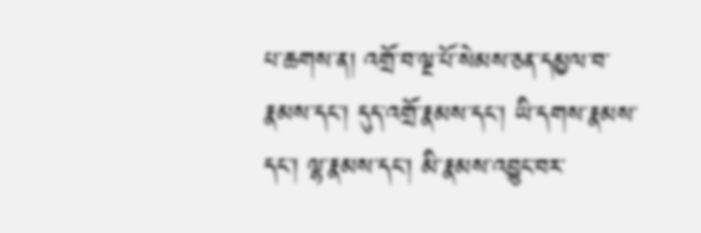པ་ཆགས་ན། འགྲོ་བ་ལྔ་པོ་སེམས་ཅན་དམྱལ་བ་རྣམས་དང་། དུད་འགྲོ་རྣམས་དང་། ཡི་དགས་རྣམས་དང་། ལྷ་རྣམས་དང་། མི་རྣམས་འབྱུང་བར་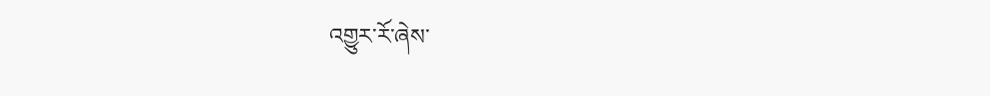འགྱུར་རོ་ཞེས་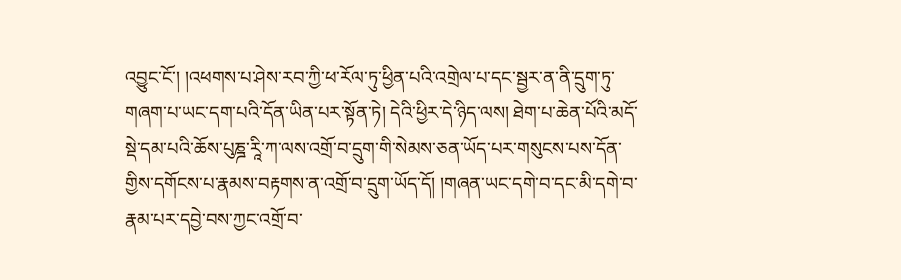འབྱུང་ངོ་། །འཕགས་པ་ཤེས་རབ་ཀྱི་ཕ་རོལ་ཏུ་ཕྱིན་པའི་འགྲེལ་པ་དང་སྦྱར་ན་ནི་དྲུག་ཏུ་གཞག་པ་ཡང་དག་པའི་དོན་ཡིན་པར་སྟོན་ཏེ། དེའི་ཕྱིར་དེ་ཉིད་ལས། ཐེག་པ་ཆེན་པོའི་མདོ་སྡེ་དམ་པའི་ཆོས་པུཎྜ་རཱི་ཀ་ལས་འགྲོ་བ་དྲུག་གི་སེམས་ཅན་ཡོད་པར་གསུངས་པས་དོན་གྱིས་དགོངས་པ་རྣམས་བརྟགས་ན་འགྲོ་བ་དྲུག་ཡོད་དོ། །གཞན་ཡང་དགེ་བ་དང་མི་དགེ་བ་རྣམ་པར་དབྱེ་བས་ཀྱང་འགྲོ་བ་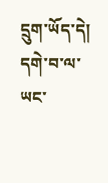དྲུག་ཡོད་དེ། དགེ་བ་ལ་ཡང་